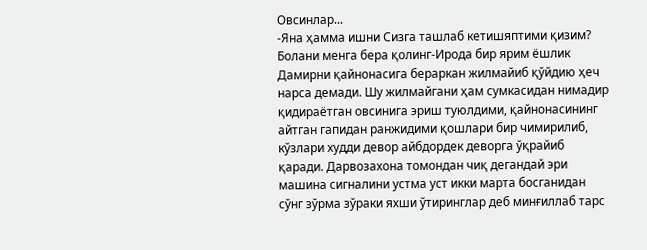Овсинлар...
-Яна ҳамма ишни Сизга ташлаб кетишяптими қизим? Болани менга бера қолинг-Ирода бир ярим ёшлик Дамирни қайнонасига бераркан жилмайиб қўйдию ҳеч нарса демади. Шу жилмайгани ҳам сумкасидан нимадир қидираётган овсинига эриш туюлдими, қайнонасининг айтган гапидан ранжидими қошлари бир чимирилиб, кўзлари худди девор айбдордек деворга ўқрайиб қаради. Дарвозахона томондан чиқ дегандай эри машина сигналини устма уст икки марта босганидан сўнг зўрма зўраки яхши ўтиринглар деб минғиллаб тарс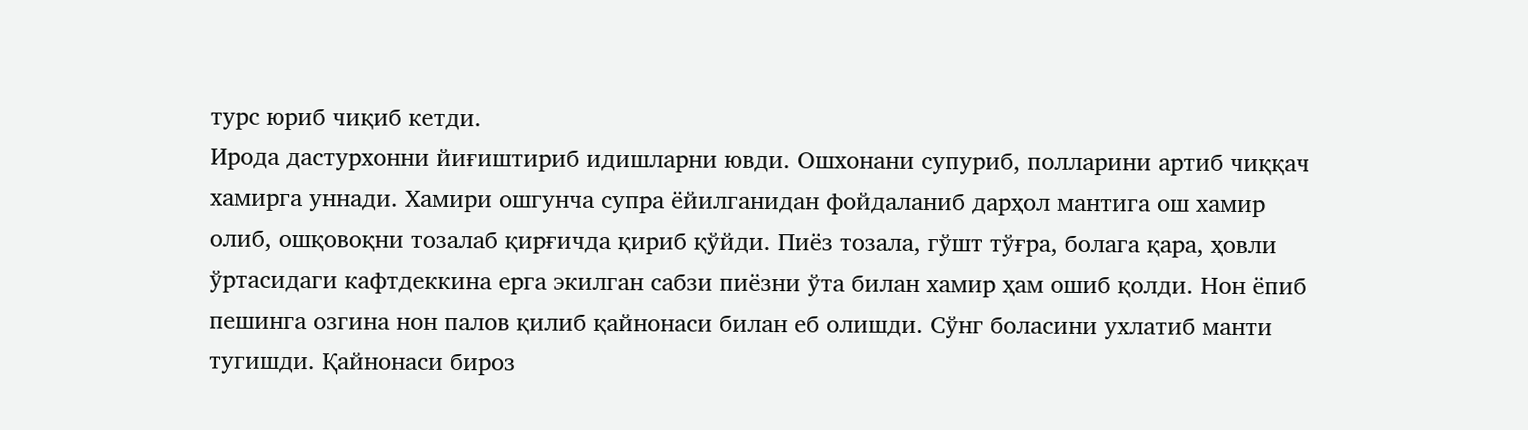турс юриб чиқиб кетди.
Ирода дастурхонни йиғиштириб идишларни ювди. Ошхонани супуриб, полларини артиб чиққач хамирга уннади. Хамири ошгунча супра ёйилганидан фойдаланиб дарҳол мантига ош хамир олиб, ошқовоқни тозалаб қирғичда қириб қўйди. Пиёз тозала, гўшт тўғра, болага қара, ҳовли ўртасидаги кафтдеккина ерга экилган сабзи пиёзни ўта билан хамир ҳам ошиб қолди. Нон ёпиб пешинга озгина нон палов қилиб қайнонаси билан еб олишди. Сўнг боласини ухлатиб манти тугишди. Қайнонаси бироз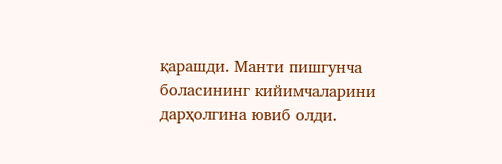қарашди. Манти пишгунча боласининг кийимчаларини дарҳолгина ювиб олди.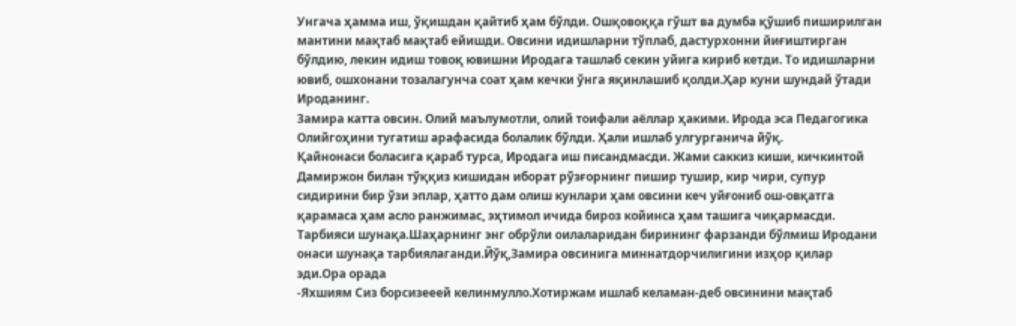Унгача ҳамма иш, ўқишдан қайтиб ҳам бўлди. Ошқовоққа гўшт ва думба қўшиб пиширилган мантини мақтаб мақтаб ейишди. Овсини идишларни тўплаб, дастурхонни йиғиштирган бўлдию, лекин идиш товоқ ювишни Иродага ташлаб секин уйига кириб кетди. То идишларни ювиб, ошхонани тозалагунча соат ҳам кечки ўнга яқинлашиб қолди.Ҳар куни шундай ўтади Ироданинг.
Замира катта овсин. Олий маълумотли, олий тоифали аёллар ҳакими. Ирода эса Педагогика Олийгоҳини тугатиш арафасида болалик бўлди. Ҳали ишлаб улгурганича йўқ.
Қайнонаси боласига қараб турса, Иродага иш писандмасди. Жами саккиз киши, кичкинтой Дамиржон билан тўққиз кишидан иборат рўзғорнинг пишир тушир, кир чири, супур сидирини бир ўзи эплар, ҳатто дам олиш кунлари ҳам овсини кеч уйғониб ош-овқатга қарамаса ҳам асло ранжимас, эҳтимол ичида бироз койинса ҳам ташига чиқармасди. Тарбияси шунақа.Шаҳарнинг энг обрўли оилаларидан бирининг фарзанди бўлмиш Иродани онаси шунақа тарбиялаганди.Йўқ,Замира овсинига миннатдорчилигини изҳор қилар эди.Ора орада
-Яхшиям Сиз борсизееей келинмулло.Хотиржам ишлаб келаман-деб овсинини мақтаб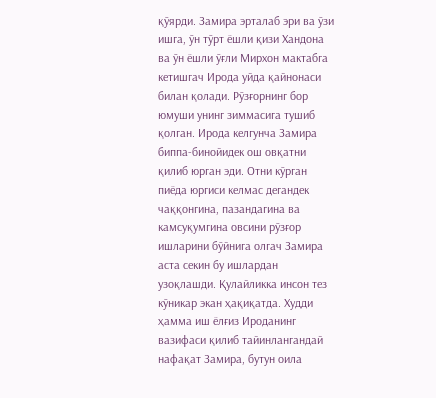қўярди. Замира эрталаб эри ва ўзи ишга, ўн тўрт ёшли қизи Хандона ва ўн ёшли ўғли Мирхон мактабга кетишгач Ирода уйда қайнонаси билан қолади. Рўзғорнинг бор юмуши унинг зиммасига тушиб қолган. Ирода келгунча Замира биппа-бинойидек ош овқатни қилиб юрган эди. Отни кўрган пиёда юргиси келмас дегандек чаққонгина, пазандагина ва камсуқумгина овсини рўзғор ишларини бўйнига олгач Замира аста секин бу ишлардан узоқлашди. Қулайликка инсон тез кўникар экан ҳақиқатда. Худди ҳамма иш ёлғиз Ироданинг вазифаси қилиб тайинлангандай нафақат Замира, бутун оила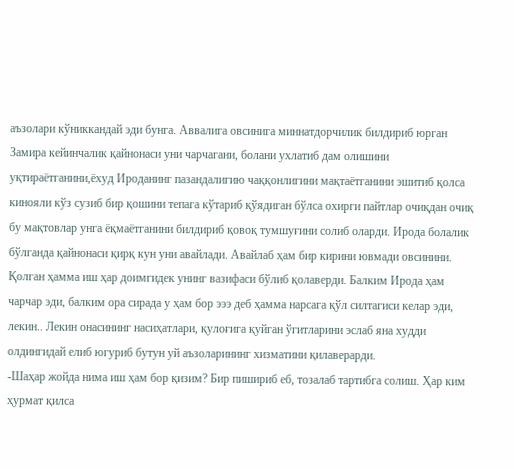аъзолари кўниккандай эди бунга. Аввалига овсинига миннатдорчилик билдириб юрган Замира кейинчалик қайнонаси уни чарчагани, болани ухлатиб дам олишини уқтираётганини,ёхуд Ироданинг пазандалигию чаққонлигини мақтаётганини эшитиб қолса кинояли кўз сузиб бир қошини тепага кўтариб қўядиган бўлса охирги пайтлар очиқдан очиқ бу мақтовлар унга ёқмаётганини билдириб қовоқ тумшуғини солиб оларди. Ирода болалик бўлганда қайнонаси қирқ кун уни авайлади. Авайлаб ҳам бир кирини ювмади овсинини. Қолган ҳамма иш ҳар доимгидек унинг вазифаси бўлиб қолаверди. Балким Ирода ҳам чарчар эди, балким ора сирада у ҳам бор эээ деб ҳамма нарсага қўл силтагиси келар эди, лекин.. Лекин онасининг насиҳатлари, қулоғига қуйган ўгитларини эслаб яна худди олдингидай елиб югуриб бутун уй аъзоларининг хизматини қилаверарди.
-Шаҳар жойда нима иш ҳам бор қизим? Бир пишириб еб, тозалаб тартибга солиш. Ҳар ким ҳурмат қилса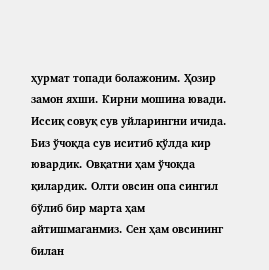ҳурмат топади болажоним. Ҳозир замон яхши. Кирни мошина ювади. Иссиқ совуқ сув уйларингни ичида. Биз ўчоқда сув иситиб қўлда кир ювардик. Овқатни ҳам ўчоқда қилардик. Олти овсин опа сингил бўлиб бир марта ҳам айтишмаганмиз. Сен ҳам овсининг билан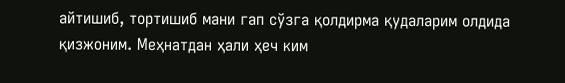айтишиб, тортишиб мани гап сўзга қолдирма қудаларим олдида қизжоним. Меҳнатдан ҳали ҳеч ким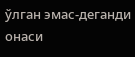ўлган эмас-деганди онаси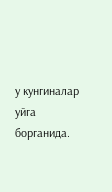у кунгиналар уйга борганида.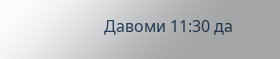Давоми 11:30 да